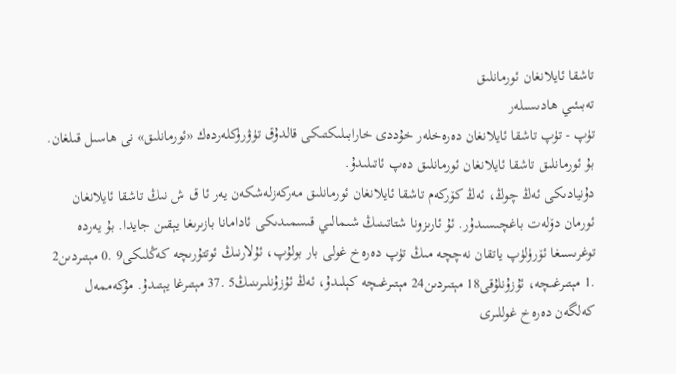تاشقا ئايلانغان ئورمانلىق
تەبىئىي ھادىسىلەر
تۈپ - تۈپ تاشقا ئايلانغان دەرەخلەر خۇددى خارابىلىكتىكى قالدۇق تۈۋرۈكلەردەك «ئورمانلىق» نى ھاسىل قىلغان. بۇ ئورمانلىق تاشقا ئايلانغان ئورمانلىق دەپ ئاتىلىدۇ.
دۇنيادىكى ئەڭ چوڭ، ئەڭ كۆركەم تاشقا ئايلانغان ئورمانلىق مەركەزلەشكەن يەر ئا ق ش نىڭ تاشقا ئايلانغان ئورمان دۆلەت باغچىسىدۇر. ئۇ ئارىزونا شتاتىنىڭ شىمالىي قىسمىدىكى ئادامانا بازىرىغا يېقىن جايدا. بۇ يەردە توغرىسىغا ئۆرۈلۈپ ياتقان نەچچە مىڭ تۈپ دەرەخ غولى بار بولۇپ، ئۇلارنىڭ ئوتتۇرىچە كەڭلىكى9 .0 مېتىردىن2 .1 مېتىرغىچە، ئۇزۇنلۇقى18 مېتىردىن24 مېتىرغىچە كېلىدۇ، ئەڭ ئۇزۇنلىرىنىڭ5 .37 مېتىرغا يېتىدۇ. مۇكەممەل كەلگەن دەرەخ غوللىرى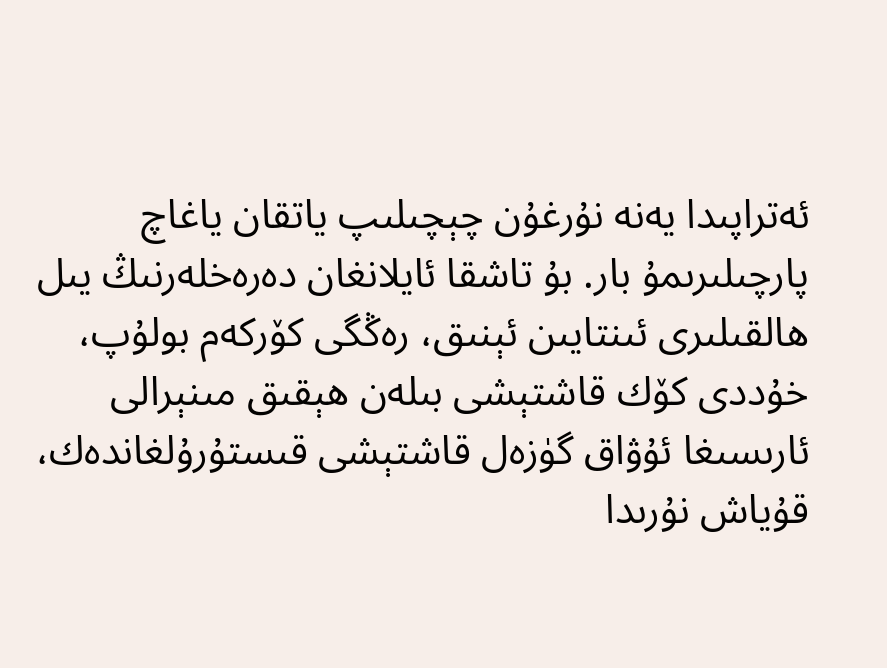ئەتراپىدا يەنە نۇرغۇن چېچىلىپ ياتقان ياغاچ پارچىلىرىمۇ بار. بۇ تاشقا ئايلانغان دەرەخلەرنىڭ يىل ھالقىلىرى ئىنتايىن ئېنىق، رەڭگى كۆركەم بولۇپ، خۇددى كۆك قاشتېشى بىلەن ھېقىق مىنېرالى ئارىسىغا ئۇۋاق گۈزەل قاشتېشى قىستۇرۇلغاندەك، قۇياش نۇرىدا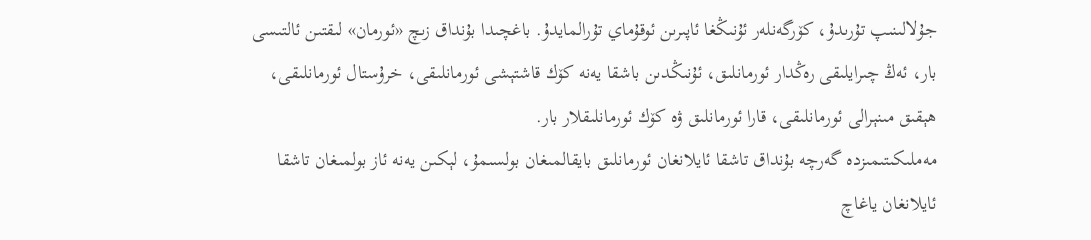جۇلالىنىپ تۇرىدۇ، كۆرگەنلەر ئۇنىڭغا ئاپىرىن ئوقۇماي تۇرالمايدۇ. باغچىدا بۇنداق زىچ «ئورمان» لىقتىن ئالتىسى بار، ئەڭ چىرايلىقى رەڭدار ئورمانلىق، ئۇنىڭدىن باشقا يەنە كۆك قاشتېشى ئورمانلىقى، خرۇستال ئورمانلىقى، ھېقىق مىنېرالى ئورمانلىقى، قارا ئورمانلىق ۋە كۆك ئورمانلىقلار بار.
مەملىكىتىمىزدە گەرچە بۇنداق تاشقا ئايلانغان ئورمانلىق بايقالمىغان بولسىمۇ، لېكىن يەنە ئاز بولمىغان تاشقا ئايلانغان ياغاچ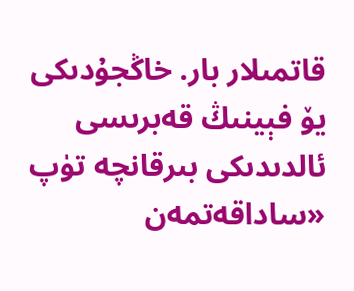قاتمىلار بار. خاڭجۇدىكى يۆ فېينىڭ قەبرىسى ئالدىدىكى بىرقانچە تۈپ «ساداقەتمەن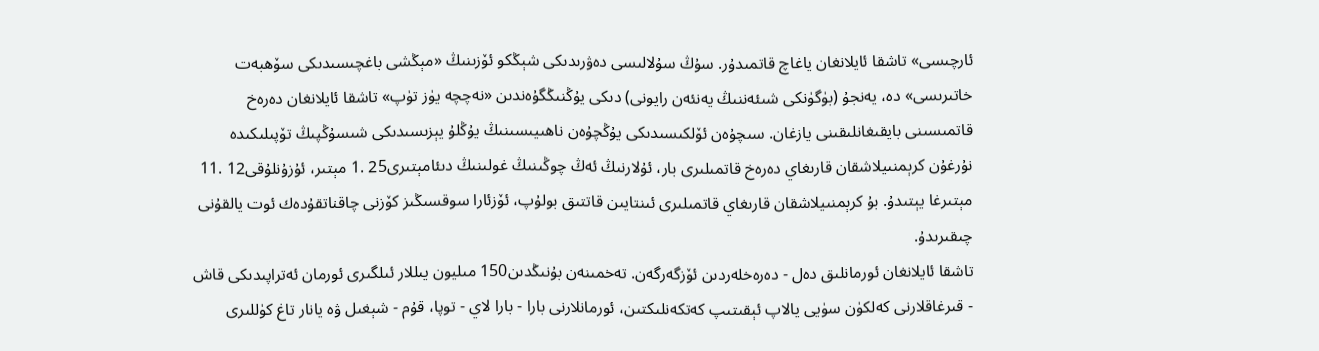ئارچىسى» تاشقا ئايلانغان ياغاچ قاتمىدۇر. سۇڭ سۇلالىسى دەۋرىدىكى شېڭكو ئۆزىنىڭ «مېڭشى باغچىسىدىكى سۆھبەت خاتىرىسى» دە، يەنجۇ (بۈگۈنكى شىئەننىڭ يەنئەن رايونى) دىكى يۇڭنىڭگۇەندىن «نەچچە يۈز تۈپ» تاشقا ئايلانغان دەرەخ قاتمىسىنى بايقىغانلىقىنى يازغان. سىچۇەن ئۆلكىسىدىكى يۇڭچۇەن ناھىيىسىنىڭ يۇڭلۇ يېزىسىدىكى شىسۇڭپىڭ تۆپىلىكىدە نۇرغۇن كرېمنىيلاشقان قارىغاي دەرەخ قاتمىلىرى بار، ئۇلارنىڭ ئەڭ چوڭىنىڭ غولىنىڭ دىئامېتىرى25 .1 مېتىر، ئۇزۇنلۇقى12 .11 مېتىرغا يېتىدۇ. بۇ كرېمنىيلاشقان قارىغاي قاتمىلىرى ئىنتايىن قاتتىق بولۇپ، ئۆزئارا سوقسىڭىز كۆزنى چاقناتقۇدەك ئوت يالقۇنى چىقىرىدۇ.
تاشقا ئايلانغان ئورمانلىق دەل - دەرەخلەردىن ئۆزگەرگەن. تەخمىنەن بۇنىڭدىن150 مىليون يىللار ئىلگىرى ئورمان ئەتراپىدىكى قاش - قىرغاقلارنى كەلكۈن سۈيى يالاپ ئېقىتىپ كەتكەنلىكتىن، ئورمانلارنى بارا - بارا لاي - توپا، قۇم - شېغىل ۋە يانار تاغ كۈللىرى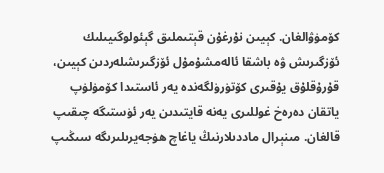كۆمۈۋالغان. كېيىن نۇرغۇن قېتىملىق گېئولوگىيىلىك ئۆزگىرىش ۋە باشقا ئالەمشۇمۇل ئۆزگىرىشلەردىن كېيىن، قۇرۇقلۇق يۇقىرى كۆتۈرۈلگەندە يەر ئاستىدا كۆمۈلۈپ ياتقان دەرەخ غوللىرى يەنە قايتىدىن يەر ئۈستىگە چىقىپ قالغان. مىنېرال ماددىلارنىڭ ياغاچ ھۈجەيرىلىرىگە سىڭىپ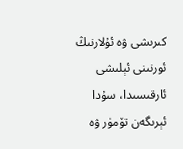كىرىشى ۋە ئۇلارنىڭ ئورنىنى ئېلىشى ئارقىسىدا، سۇدا ئېرىگەن تۆمۈر ۋە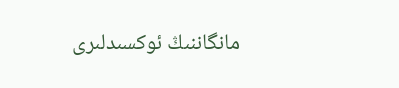مانگاننىڭ ئوكسىدلىرى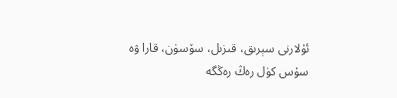ئۇلارنى سېرىق، قىزىل، سۆسۈن، قارا ۋە سۇس كۈل رەڭ رەڭگە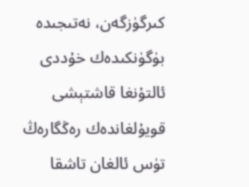كىرگۈزگەن، نەتىجىدە بۈگۈنكىدەك خۇددى ئالتۇنغا قاشتېشى قويۇلغاندەك رەڭگارەڭ تۈس ئالغان تاشقا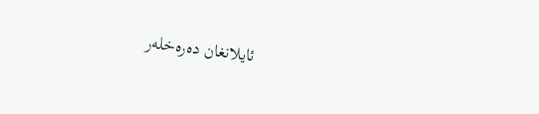ئايلانغان دەرەخلەر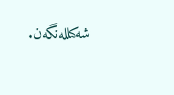شەكىللەنگەن.